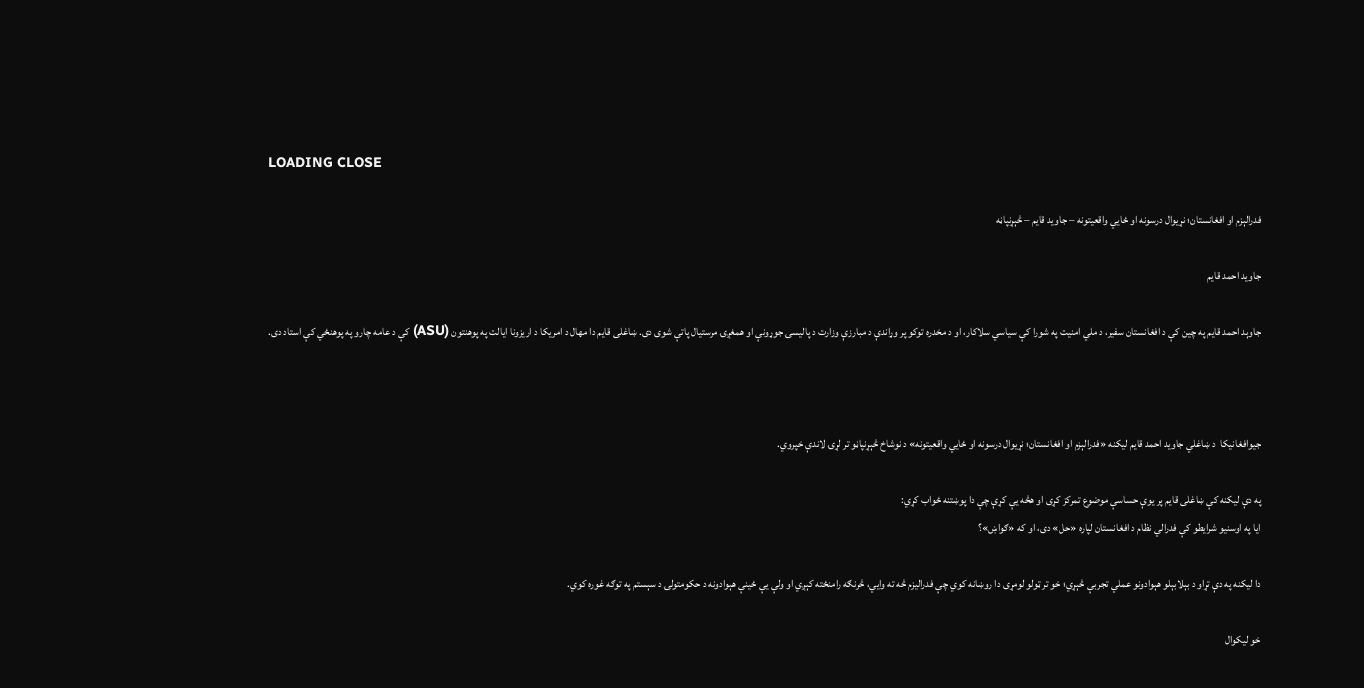LOADING CLOSE

فدرالېزم او افغانستان؛ نړیوال درسونه او ځايي‌ واقعیتونه – جاوید قایم – څېړنپاڼه

جاوید احمد قایم

جاوېد احمد قايم په چین کې د افغانستان سفیر، د ملي امنیت په شورا کې سیاسي سلاکار، او د مخدره توکو پر وړاندې د مبارزې وزارت د پالیسۍ جوړونې او همغږۍ مرستیال پاتې شوی دی. ښاغلی قایم دا مهال د امریکا د اریزونا ایالت په پوهنتون (ASU) کې د عامه چارو په پوهنځي کې استاد دی.



جیوافغانیکا  د ښاغلي جاوید احمد قایم لیکنه «فدرالېزم او افغانستان؛ نړیوال درسونه او ځايي واقعیتونه» د نوشاخ څېړنپاڼو تر لړۍ لاندې خپروي.

په دې لیکنه کې ښاغلی قایم پر یوې حساسې موضوع تمرکز کړی او هڅه یې کړې چې دا پوښتنه ځواب کړي:
ایا په اوسنیو شرایطو کې فدرالي نظام د افغانستان لپاره «حل» دی، او که «ګواښ»؟

دا لیکنه په دې تړاو د بېلابېلو هېوادونو عملي تجربې څېړي؛ خو تر ټولو لومړی دا روښانه کوي چې فدرالیزم څه ته وايي، څرنګه رامنځته کېږي او ولې یې ځینې هېوادونه د حکومتولۍ د سېستم په توګه غوره کوي.

خو لیکوال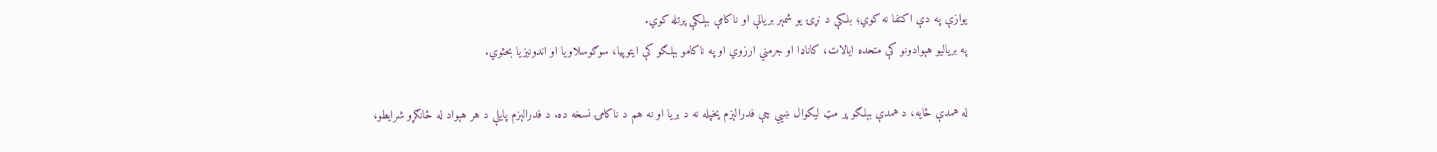یوازې په دې اکتفا نه کوي؛ بلکې د نړۍ یو شمېر بریالې او ناکامې بېلګې پرتله کوي.
په بریالیو هېوادونو کې متحده ایالات، کاناډا او جرمني ارزوي او په ناکامو بېلګو کې ایتوپيا، سوګوسلاویا او اندونیزیا بحثوي.

له همدې ځایه، د همدې بېلګو پر مټ لیکوال ښيي چې فدرالېزم پخپله نه د بریا او نه هم د ناکامۍ نسخه ده. د فدرالېزم پایلې د هر هېواد له ځانګړو شرایطو،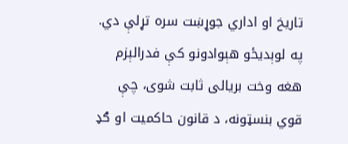تاریخ او اداري جوړښت سره تړلې دي. په لوېدیځو هېوادونو کې فدرالېزم هغه وخت بریالی ثابت شوی، چې قوي بنسټونه، د قانون حاکمیت او ګډ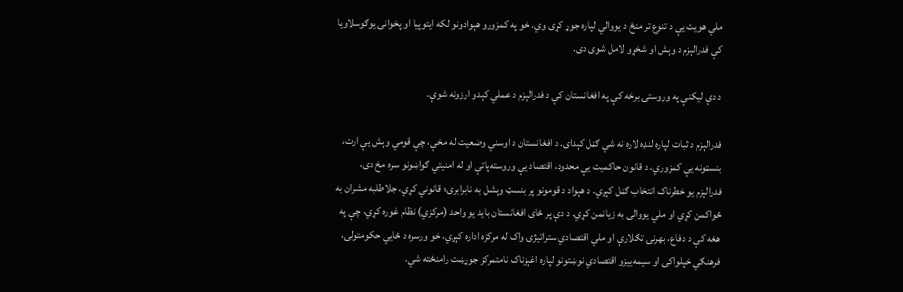ملي هویت یې د تنوع تر منځ د یووالي لپاره جوړ کړی وي. خو په کمزورو هېوادونو لکه ایتوپیا او پخوانۍ یوګوسلاویا کې فدرالېزم د وېش او شخړو لامل شوی دی.

د دې لیکنې په وروستۍ برخه کې په افغانستان کې د فدرالېزم د عملي کېدو ارزونه شوې.

فدرالېزم د ثبات لپاره لنډه لاره نه شي ګڼل کېدای. د افغانستان د اوسني وضعیت له مخې، چې قومي وېش یې ارت، بنسټونه یې کمزوري، د قانون حاکمیت یې محدود، اقتصاد یې وروسته‌پاتې او له امنیتي ګواښونو سره مخ دی، فدرالېزم یو خطرناک انتخاب ګڼل کېږي. د هېواد د قومونو پر بنسټ وېشل به نابرابرۍ؛ قانوني کړي، جلاطلبه مشران به ځواکمن کړي او ملي یووالی به زیانمن کړي. د دې پر ځای افغانستان باید یو واحد (مرکزي) نظام غوره کړي، چې په هغه کې د دفاع، بهرنۍ تګلارې او ملي اقتصادي ستراتیژۍ واک له مرکزه اداره کېږي، خو ورسره د ځایي حکومتولۍ، فرهنګي خپلواکۍ او سیمه‌ییزو اقتصادي نوښتونو لپاره اغېزناک نامتمرکز جوړښت رامنځته شي.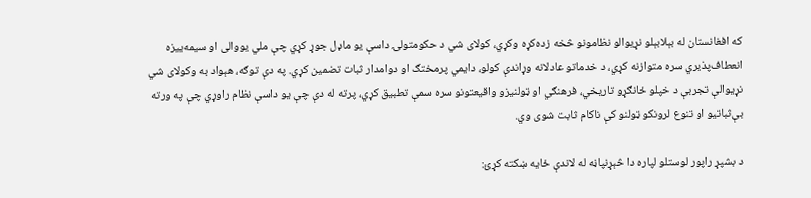که افغانستان له بېلابېلو نړیوالو نظامونو څخه زده‌کړه وکړي، کولای شي د حکومتولۍ داسې یو ماډل جوړ کړي چې ملي یووالی او سیمه‌ییزه انعطاف‌پذیري سره متوازنه کړي، د خدماتو عادلانه وړاندې کولو، دایمي پرمختګ او دوامدار ثبات تضمین کړي. په دې توګه، هېواد به وکولای شي نړیوالې تجربې د خپلو ځانګړو تاریخي، فرهنګي او ټولنیزو واقیعتونو سره سمې تطبیق کړي، پرته له دې چې یو داسې نظام راوړي چې په ورته بې‌ثباتیو او تنوع لرونکو ټولنو کې ناکام ثابت شوی وي.

د بشپړ راپور لوستلو لپاره دا څېړنپاڼه له لاندې ځایه ښکته کړئ: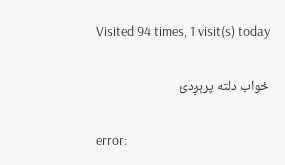Visited 94 times, 1 visit(s) today

ځواب دلته پرېږدئ

error: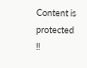Content is protected !!